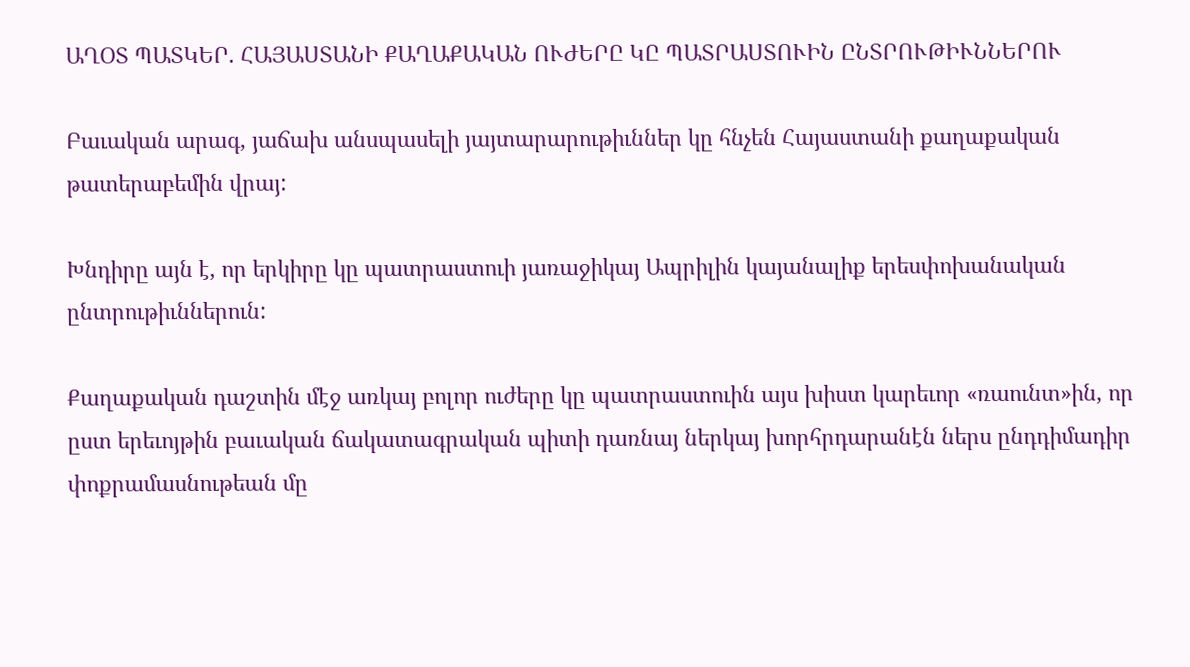ԱՂՕՏ ՊԱՏԿԵՐ. ՀԱՅԱՍՏԱՆԻ ՔԱՂԱՔԱԿԱՆ ՈՒԺԵՐԸ ԿԸ ՊԱՏՐԱՍՏՈՒԻՆ ԸՆՏՐՈՒԹԻՒՆՆԵՐՈՒ

Բաւական արագ, յաճախ անսպասելի յայտարարութիւններ կը հնչեն Հայաստանի քաղաքական թատերաբեմին վրայ:

Խնդիրը այն է, որ երկիրը կը պատրաստուի յառաջիկայ Ապրիլին կայանալիք երեսփոխանական ընտրութիւններուն:

Քաղաքական դաշտին մէջ առկայ բոլոր ուժերը կը պատրաստուին այս խիստ կարեւոր «ռաունտ»ին, որ ըստ երեւոյթին բաւական ճակատագրական պիտի դառնայ ներկայ խորհրդարանէն ներս ընդդիմադիր փոքրամասնութեան մը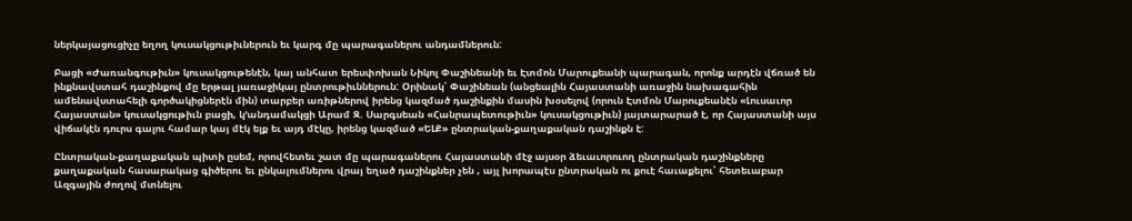ներկայացուցիչը եղող կուսակցութիւներուն եւ կարգ մը պարագաներու անդամներուն:

Բացի «Ժառանգութիւն» կուսակցութենէն, կայ անհատ երեսփոխան Նիկոլ Փաշինեանի եւ Էտմոն Մարուքեանի պարագան, որոնք արդէն վճռած են ինքնավստահ դաշինքով մը երթալ յառաջիկայ ընտրութիւններուն: Օրինակ՝ Փաշինեան (անցեալին Հայաստանի առաջին նախագահին ամենավստահելի գործակիցներէն մին) տարբեր առիթներով իրենց կազմած դաշինքին մասին խօսելով (որուն Էտմոն Մարուքեանէն «Լուսաւոր Հայաստան» կուսակցութիւն բացի, կ՚անդամակցի Արամ Զ. Սարգսեան «Հանրապետութիւն» կուսակցութիւն) յայտարարած է, որ Հայաստանի այս վիճակէն դուրս գալու համար կայ մէկ ելք եւ այդ մէկը, իրենց կազմած «ԵԼՔ» ընտրական-քաղաքական դաշինքն է:

Ընտրական-քաղաքական պիտի ըսեմ, որովհետեւ շատ մը պարագաներու Հայաստանի մէջ այսօր ձեւաւորուող ընտրական դաշինքները քաղաքական հասարակաց գիծերու եւ ընկալումներու վրայ եղած դաշինքներ չեն , այլ խորապէս ընտրական ու քուէ հաւաքելու՝ հետեւաբար Ազգային ժողով մտնելու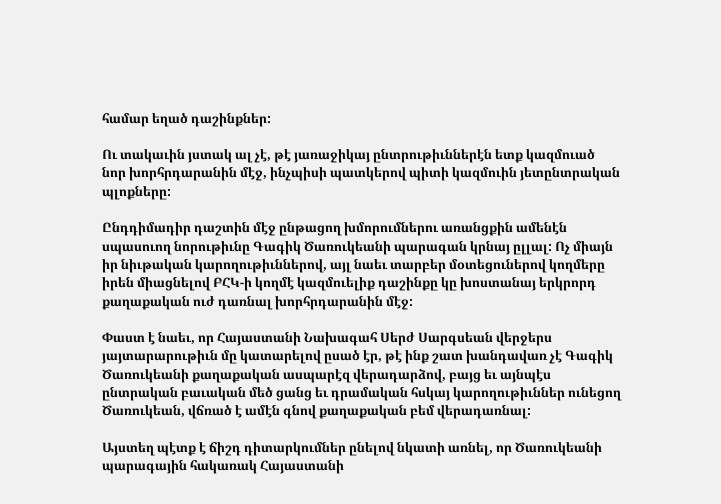համար եղած դաշինքներ:

Ու տակաւին յստակ ալ չէ, թէ յառաջիկայ ընտրութիւններէն ետք կազմուած նոր խորհրդարանին մէջ, ինչպիսի պատկերով պիտի կազմուին յետընտրական պլոքները:

Ընդդիմադիր դաշտին մէջ ընթացող խմորումներու առանցքին ամենէն  սպասուող նորութիւնը Գագիկ Ծառուկեանի պարագան կրնայ ըլլալ: Ոչ միայն իր նիւթական կարողութիւններով, այլ նաեւ տարբեր մօտեցուներով կողմերը իրեն միացնելով ԲՀԿ-ի կողմէ կազմուելիք դաշինքը կը խոստանայ երկրորդ քաղաքական ուժ դառնալ խորհրդարանին մէջ:

Փաստ է նաեւ, որ Հայաստանի Նախագահ Սերժ Սարգսեան վերջերս յայտարարութիւն մը կատարելով ըսած էր, թէ ինք շատ խանդավառ չէ Գագիկ Ծառուկեանի քաղաքական ասպարէզ վերադարձով, բայց եւ այնպէս ընտրական բաւական մեծ ցանց եւ դրամական հսկայ կարողութիւններ ունեցող Ծառուկեան, վճռած է ամէն գնով քաղաքական բեմ վերադառնալ:

Այստեղ պէտք է ճիշդ դիտարկումներ ընելով նկատի առնել, որ Ծառուկեանի պարագային հակառակ Հայաստանի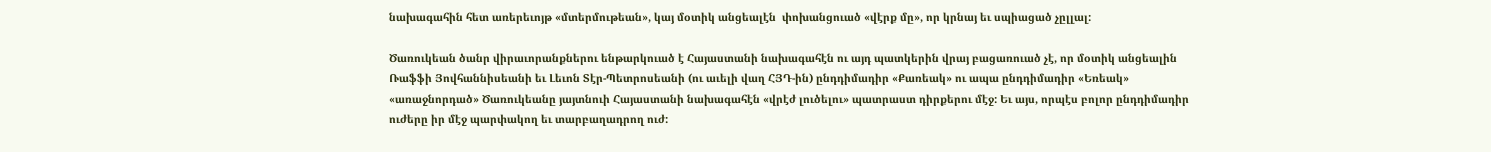նախագահին հետ առերեւոյթ «մտերմութեան», կայ մօտիկ անցեալէն  փոխանցուած «վէրք մը», որ կրնայ եւ սպիացած չըլլալ:

Ծառուկեան ծանր վիրաւորանքներու ենթարկուած է Հայաստանի նախագահէն ու այդ պատկերին վրայ բացառուած չէ, որ մօտիկ անցեալին Ռաֆֆի Յովհաննիսեանի եւ Լեւոն Տէր-Պետրոսեանի (ու աւելի վաղ ՀՅԴ-ին) ընդդիմադիր «Քառեակ» ու ապա ընդդիմադիր «Եռեակ» «առաջնորդած» Ծառուկեանը յայտնուի Հայաստանի նախագահէն «վրէժ լուծելու» պատրաստ դիրքերու մէջ: Եւ այս, որպէս բոլոր ընդդիմադիր ուժերը իր մէջ պարփակող եւ տարբաղադրող ուժ: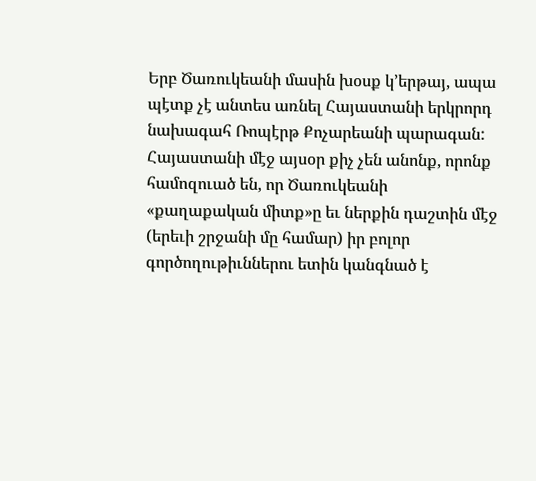Երբ Ծառուկեանի մասին խօսք կ՚երթայ, ապա պէտք չէ անտես առնել Հայաստանի երկրորդ նախագահ Ռոպէրթ Քոչարեանի պարագան: Հայաստանի մէջ այսօր քիչ չեն անոնք, որոնք համոզուած են, որ Ծառուկեանի «քաղաքական միտք»ը եւ ներքին դաշտին մէջ (երեւի շրջանի մը համար) իր բոլոր գործողութիւններու ետին կանգնած է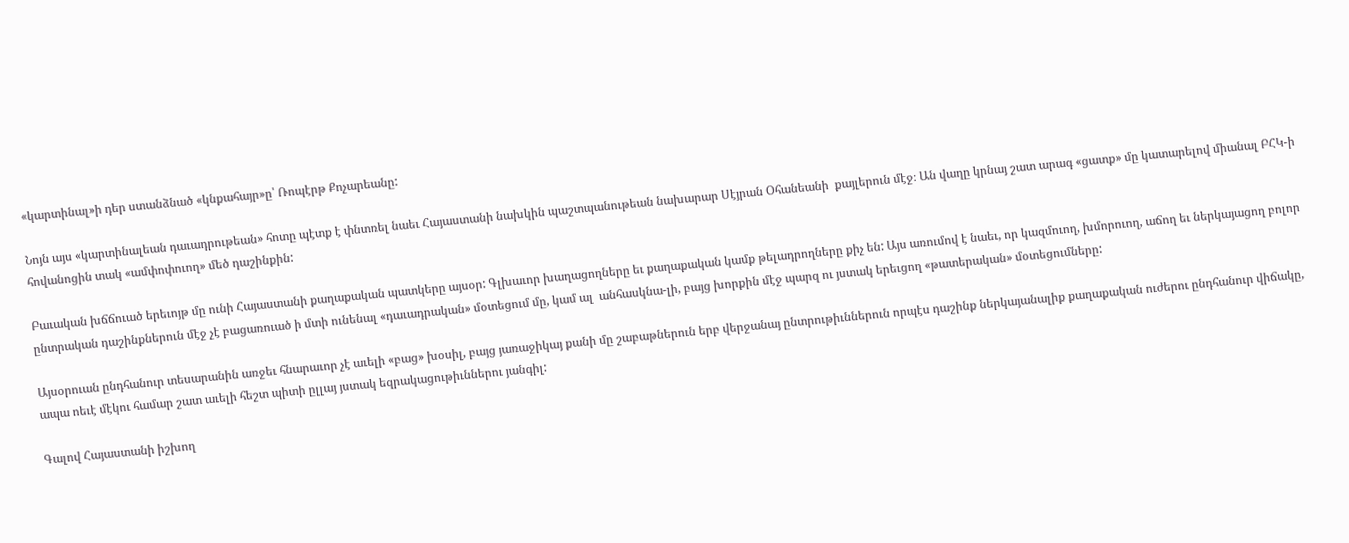«կարտինալ»ի դեր ստանձնած «կնքահայր»ը՝ Ռոպէրթ Քոչարեանը:

Նոյն այս «կարտինալեան դաւադրութեան» հոտը պէտք է փնտռել նաեւ Հայաստանի նախկին պաշտպանութեան նախարար Սէյրան Օհանեանի  քայլերուն մէջ։ Ան վաղը կրնայ շատ արագ «ցատք» մը կատարելով միանալ ԲՀԿ-ի հովանոցին տակ «ամփոփուող» մեծ դաշինքին:

Բաւական խճճուած երեւոյթ մը ունի Հայաստանի քաղաքական պատկերը այսօր: Գլխաւոր խաղացողները եւ քաղաքական կամք թելադրողները քիչ են: Այս առումով է նաեւ, որ կազմուող, խմորուող, աճող եւ ներկայացող բոլոր ընտրական դաշինքներուն մէջ չէ բացառուած ի մտի ունենալ «դաւադրական» մօտեցում մը, կամ ալ  անհասկնա-լի, բայց խորքին մէջ պարզ ու յստակ երեւցող «թատերական» մօտեցումները:

Այսօրուան ընդհանուր տեսարանին առջեւ հնարաւոր չէ աւելի «բաց» խօսիլ, բայց յառաջիկայ քանի մը շաբաթներուն երբ վերջանայ ընտրութիւններուն որպէս դաշինք ներկայանալիք քաղաքական ուժերու ընդհանուր վիճակը, ապա ոեւէ մէկու համար շատ աւելի հեշտ պիտի ըլլայ յստակ եզրակացութիւններու յանգիլ:

Գալով Հայաստանի իշխող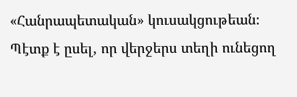«Հանրապետական» կուսակցութեան։ Պէտք է ըսել, որ վերջերս տեղի ունեցող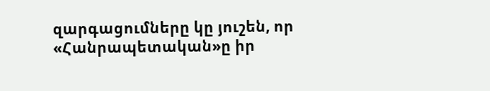զարգացումները կը յուշեն, որ «Հանրապետական»ը իր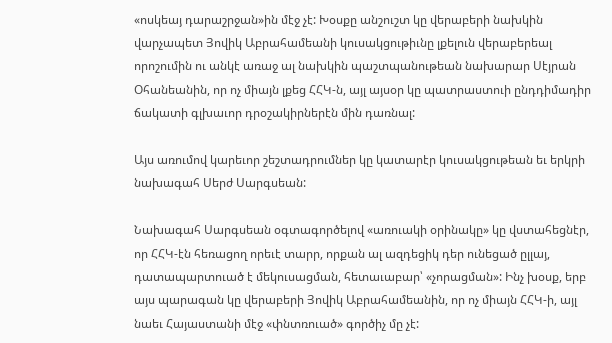«ոսկեայ դարաշրջան»ին մէջ չէ: Խօսքը անշուշտ կը վերաբերի նախկին վարչապետ Յովիկ Աբրահամեանի կուսակցութիւնը լքելուն վերաբերեալ որոշումին ու անկէ առաջ ալ նախկին պաշտպանութեան նախարար Սէյրան Օհանեանին, որ ոչ միայն լքեց ՀՀԿ-ն, այլ այսօր կը պատրաստուի ընդդիմադիր ճակատի գլխաւոր դրօշակիրներէն մին դառնալ:

Այս առումով կարեւոր շեշտադրումներ կը կատարէր կուսակցութեան եւ երկրի նախագահ Սերժ Սարգսեան:

Նախագահ Սարգսեան օգտագործելով «առուակի օրինակը» կը վստահեցնէր, որ ՀՀԿ-էն հեռացող որեւէ տարր, որքան ալ ազդեցիկ դեր ունեցած ըլլայ, դատապարտուած է մեկուսացման, հետաւաբար՝ «չորացման»: Ինչ խօսք, երբ այս պարագան կը վերաբերի Յովիկ Աբրահամեանին, որ ոչ միայն ՀՀԿ-ի, այլ նաեւ Հայաստանի մէջ «փնտռուած» գործիչ մը չէ: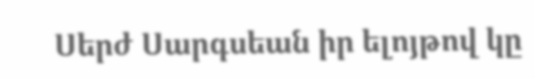Սերժ Սարգսեան իր ելոյթով կը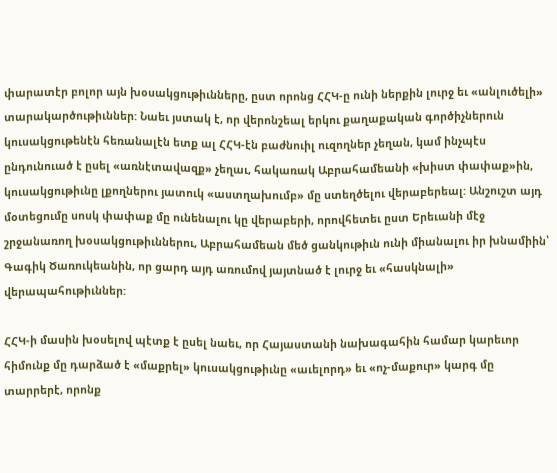փարատէր բոլոր այն խօսակցութիւնները, ըստ որոնց ՀՀԿ-ը ունի ներքին լուրջ եւ «անլուծելի» տարակարծութիւններ: Նաեւ յստակ է, որ վերոնշեալ երկու քաղաքական գործիչներուն կուսակցութենէն հեռանալէն ետք ալ ՀՀԿ-էն բաժնուիլ ուզողներ չեղան, կամ ինչպէս ընդունուած է ըսել «առնէտավազք» չեղաւ, հակառակ Աբրահամեանի «խիստ փափաք»ին, կուսակցութիւնը լքողներու յատուկ «աստղախումբ» մը ստեղծելու վերաբերեալ: Անշուշտ այդ մօտեցումը սոսկ փափաք մը ունենալու կը վերաբերի, որովհետեւ ըստ Երեւանի մէջ շրջանառող խօսակցութիւններու, Աբրահամեան մեծ ցանկութիւն ունի միանալու իր խնամիին՝ Գագիկ Ծառուկեանին, որ ցարդ այդ առումով յայտնած է լուրջ եւ «հասկնալի» վերապահութիւններ:

ՀՀԿ-ի մասին խօսելով պէտք է ըսել նաեւ, որ Հայաստանի նախագահին համար կարեւոր հիմունք մը դարձած է «մաքրել» կուսակցութիւնը «աւելորդ» եւ «ոչ-մաքուր» կարգ մը տարրերէ, որոնք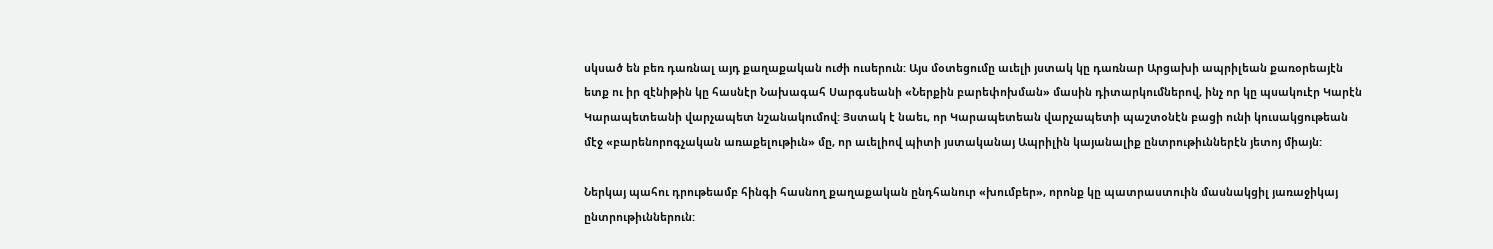սկսած են բեռ դառնալ այդ քաղաքական ուժի ուսերուն: Այս մօտեցումը աւելի յստակ կը դառնար Արցախի ապրիլեան քառօրեայէն ետք ու իր զէնիթին կը հասնէր Նախագահ Սարգսեանի «Ներքին բարեփոխման» մասին դիտարկումներով, ինչ որ կը պսակուէր Կարէն Կարապետեանի վարչապետ նշանակումով: Յստակ է նաեւ, որ Կարապետեան վարչապետի պաշտօնէն բացի ունի կուսակցութեան մէջ «բարենորոգչական առաքելութիւն» մը, որ աւելիով պիտի յստականայ Ապրիլին կայանալիք ընտրութիւններէն յետոյ միայն:

Ներկայ պահու դրութեամբ հինգի հասնող քաղաքական ընդհանուր «խումբեր», որոնք կը պատրաստուին մասնակցիլ յառաջիկայ ընտրութիւններուն: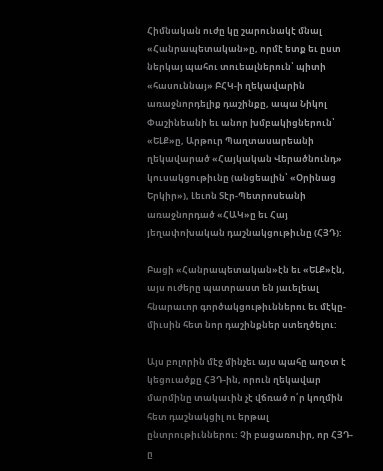Հիմնական ուժը կը շարունակէ մնալ «Հանրապետական»ը, որմէ ետք եւ ըստ ներկայ պահու տուեալներուն՝ պիտի «հասուննայ» ԲՀԿ-ի ղեկավարին առաջնորդելիք դաշինքը, ապա Նիկոլ Փաշինեանի եւ անոր խմբակիցներուն՝ «ԵԼՔ»ը, Արթուր Պաղտասարեանի ղեկավարած «Հայկական Վերածնունդ» կուսակցութիւնը (անցեալին՝ «Օրինաց Երկիր»), Լեւոն Տէր-Պետրոսեանի առաջնորդած «ՀԱԿ»ը եւ Հայ յեղափոխական դաշնակցութիւնը (ՀՅԴ):

Բացի «Հանրապետական»էն եւ «ԵԼՔ»էն, այս ուժերը պատրաստ են յաւելեալ հնարաւոր գործակցութիւններու եւ մէկը-միւսին հետ նոր դաշինքներ ստեղծելու:

Այս բոլորին մէջ մինչեւ այս պահը աղօտ է կեցուածքը ՀՅԴ-ին, որուն ղեկավար մարմինը տակաւին չէ վճռած ո՛ր կողմին հետ դաշնակցիլ ու երթալ ընտրութիւններու: Չի բացառուիր, որ ՀՅԴ-ը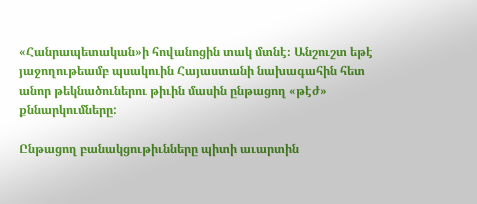«Հանրապետական»ի հովանոցին տակ մտնէ։ Անշուշտ եթէ յաջողութեամբ պսակուին Հայաստանի նախագահին հետ անոր թեկնածուներու թիւին մասին ընթացող «թէժ» քննարկումները:

Ընթացող բանակցութիւնները պիտի աւարտին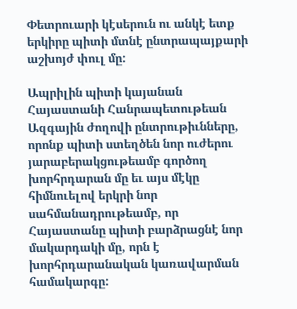Փետրուարի կէսերուն ու անկէ ետք երկիրը պիտի մտնէ ընտրապայքարի աշխոյժ փուլ մը:

Ապրիլին պիտի կայանան Հայաստանի Հանրապետութեան Ազգային ժողովի ընտրութիւնները, որոնք պիտի ստեղծեն նոր ուժերու յարաբերակցութեամբ գործող խորհրդարան մը եւ այս մէկը հիմնուելով երկրի նոր սահմանադրութեամբ, որ Հայաստանը պիտի բարձրացնէ նոր մակարդակի մը, որն է խորհրդարանական կառավարման համակարգը: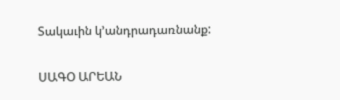Տակաւին կ՚անդրադառնանք:

ՍԱԳՕ ԱՐԵԱՆ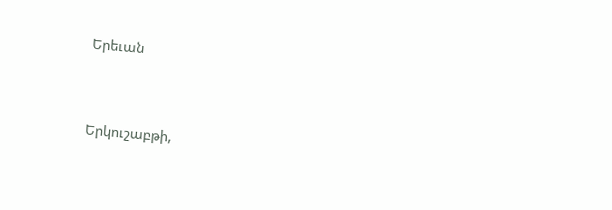Երեւան



Երկուշաբթի,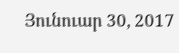Յունուար 30, 2017